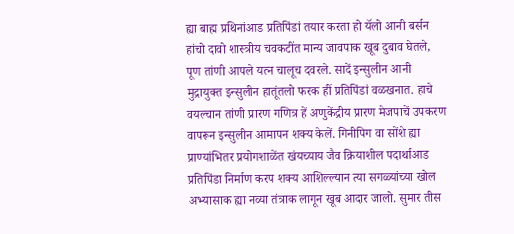ह्या बाह्म प्रथिनांआड प्रतिपिंडां तयार करता हो यॅलो आनी बर्सन हांचो दावो शास्त्रीय चवकटींत मान्य जावपाक खूब दुबाव घेतले, पूण तांणी आपले यत्न चालूच दवरले. सादें इन्सुलीन आनी मुद्रायुक्त इन्सुलीन हातूंतलो फरक हीं प्रतिपिंडां वळखनात. हाचे वयल्चान तांणी प्रारण गणित्र हें अणुकेंद्रीय प्रारण मेजपाचें उपकरण वापरून इन्सुलीन आमापन शक्य केलें. गिनीपिग वा सोंशे ह्या प्राण्यांभितर प्रयोगशाळेंत खंयच्याय जैव क्रियाशील पदार्थाआड प्रतिपिंडा निर्माण करप शक्य आशिल्ल्यान त्या सगळ्यांच्या खोल अभ्यासाक ह्या नव्या तंत्राक लागून खूब आदार जालो. सुमार तीस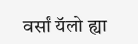वर्सां यॅलो ह्या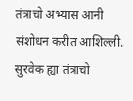तंत्राचो अभ्यास आनी संशोधन करीत आशिल्ली.
सुरवेक ह्या तंत्राचो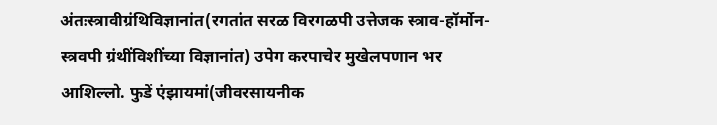अंतःस्त्रावीग्रंथिविज्ञानांत(रगतांत सरळ विरगळपी उत्तेजक स्त्राव-हॉर्मोन-स्त्रवपी ग्रंथींविशींच्या विज्ञानांत) उपेग करपाचेर मुखेलपणान भर आशिल्लो. फुडें एंझायमां(जीवरसायनीक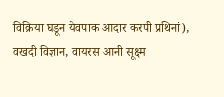विक्रिया घडून येवपाक आदार करपी प्रथिनां), वखदी विज्ञान, वायरस आनी सूक्ष्म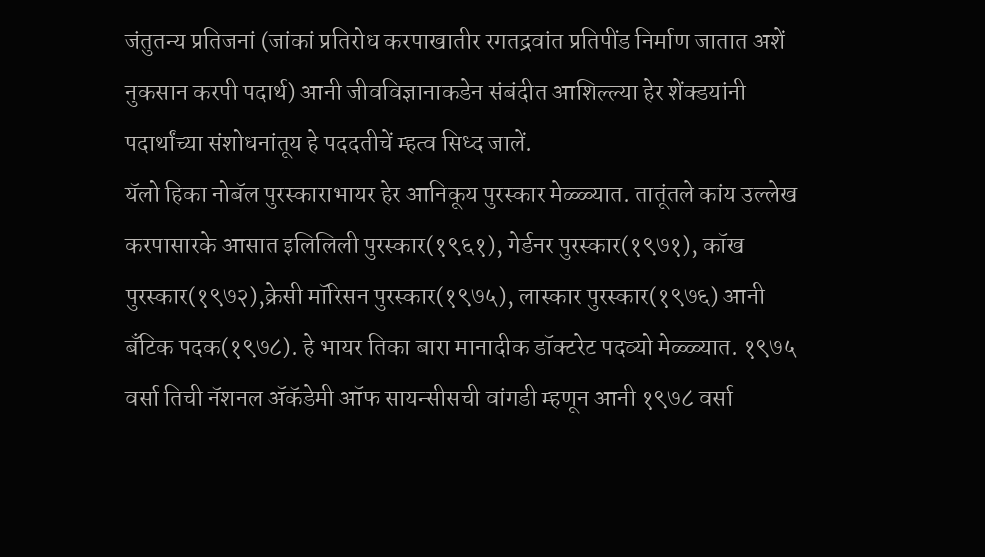जंतुतन्य प्रतिजनां (जांकां प्रतिरोध करपाखातीर रगतद्रवांत प्रतिपींड निर्माण जातात अशें नुकसान करपी पदार्थ) आनी जीवविज्ञानाकडेन संबंदीत आशिल्ल्या हेर शेंक्डयांनी पदार्थांच्या संशोधनांतूय हे पददतीचें म्हत्व सिध्द जालें.
यॅलो हिका नोबॅल पुरस्काराभायर हेर आनिकूय पुरस्कार मेळ्ळ्यात. तातूंतले कांय उल्लेख करपासारके आसात इलिलिली पुरस्कार(१९६१), गेर्डनर पुरस्कार(१९७१), कॉख पुरस्कार(१९७२),क्रेसी मॉरिसन पुरस्कार(१९७५), लास्कार पुरस्कार(१९७६) आनी बँटिक पदक(१९७८). हे भायर तिका बारा मानादीक डॉक्टरेट पदव्यो मेळ्ळ्यात. १९७५ वर्सा तिची नॅशनल ॲकॅडेमी ऑफ सायन्सीसची वांगडी म्हणून आनी १९७८ वर्सा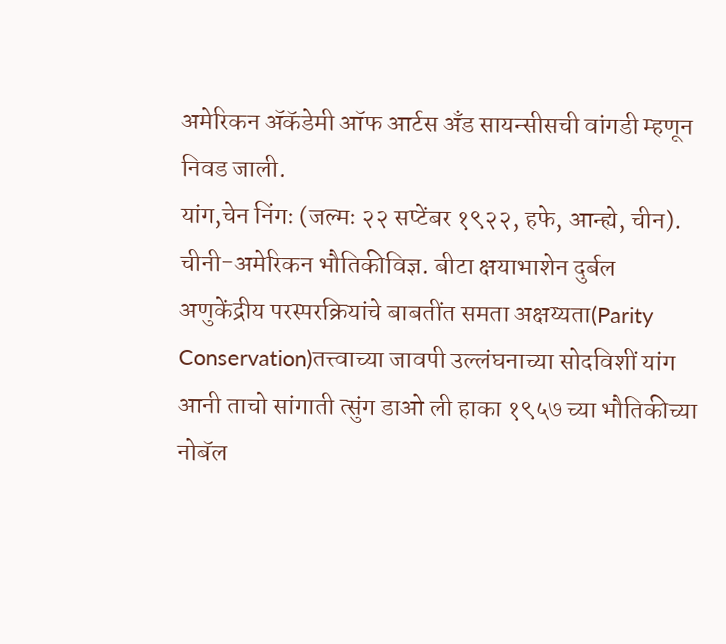अमेरिकन ॲकॅडेमी ऑफ आर्टस अँड सायन्सीसची वांगडी म्हणून निवड जाली.
यांग,चेन निंगः (जल्मः २२ सप्टेंबर १९२२, हफे, आन्ह्ये, चीन).
चीनी-अमेरिकन भौतिकीविज्ञ. बीटा क्षयाभाशेन दुर्बल अणुकेंद्रीय परस्परक्रियांचे बाबतींत समता अक्षय्यता(Parity Conservation)तत्त्वाच्या जावपी उल्लंघनाच्या सोदविशीं यांग आनी ताचो सांगाती त्सुंग डाओ ली हाका १९५७ च्या भौतिकीच्या नोबॅल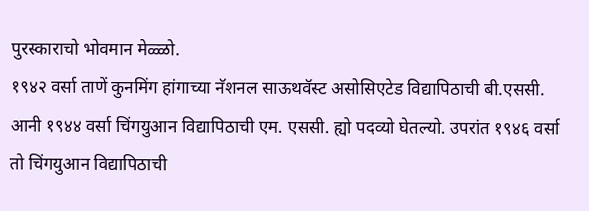पुरस्काराचो भोवमान मेळ्ळो.
१९४२ वर्सा ताणें कुनमिंग हांगाच्या नॅशनल साऊथवॅस्ट असोसिएटेड विद्यापिठाची बी.एससी. आनी १९४४ वर्सा चिंगयुआन विद्यापिठाची एम. एससी. ह्यो पदव्यो घेतल्यो. उपरांत १९४६ वर्सा तो चिंगयुआन विद्यापिठाची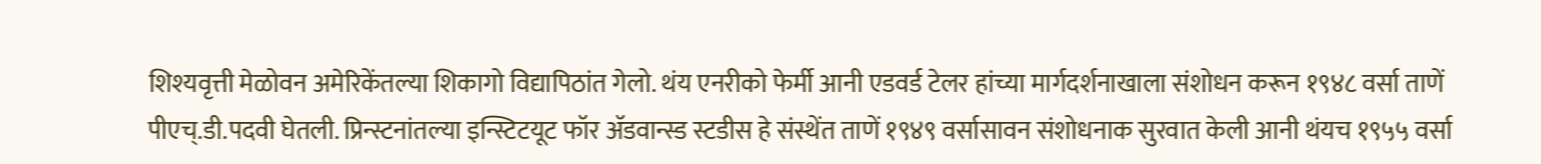शिश्यवृत्ती मेळोवन अमेरिकेंतल्या शिकागो विद्यापिठांत गेलो. थंय एनरीको फेर्मी आनी एडवर्ड टेलर हांच्या मार्गदर्शनाखाला संशोधन करून १९४८ वर्सा ताणें पीएच्.डी.पदवी घेतली. प्रिन्स्टनांतल्या इन्स्टिटयूट फॉर ॲडवान्स्ड स्टडीस हे संस्थेंत ताणें १९४९ वर्सासावन संशोधनाक सुरवात केली आनी थंयच १९५५ वर्सा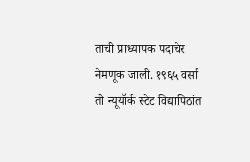ताची प्राध्यापक पदाचेर नेमणूक जाली. १९६५ वर्सा तो न्यूयॉर्क स्टेट विद्यापिठांत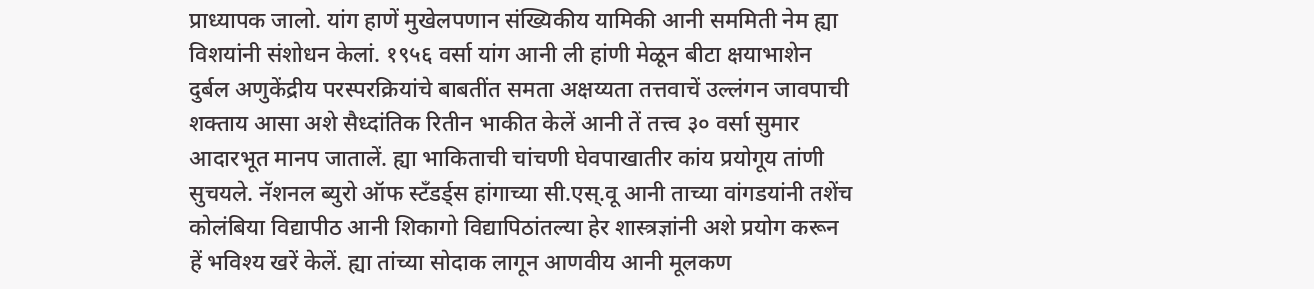प्राध्यापक जालो. यांग हाणें मुखेलपणान संख्यिकीय यामिकी आनी सममिती नेम ह्या विशयांनी संशोधन केलां. १९५६ वर्सा यांग आनी ली हांणी मेळून बीटा क्षयाभाशेन दुर्बल अणुकेंद्रीय परस्परक्रियांचे बाबतींत समता अक्षय्यता तत्तवाचें उल्लंगन जावपाची शक्ताय आसा अशे सैध्दांतिक रितीन भाकीत केलें आनी तें तत्त्व ३० वर्सा सुमार आदारभूत मानप जातालें. ह्या भाकिताची चांचणी घेवपाखातीर कांय प्रयोगूय तांणी सुचयले. नॅशनल ब्युरो ऑफ स्टँडर्ड्स हांगाच्या सी.एस्.वू आनी ताच्या वांगडयांनी तशेंच कोलंबिया विद्यापीठ आनी शिकागो विद्यापिठांतल्या हेर शास्त्रज्ञांनी अशे प्रयोग करून हें भविश्य खरें केलें. ह्या तांच्या सोदाक लागून आणवीय आनी मूलकण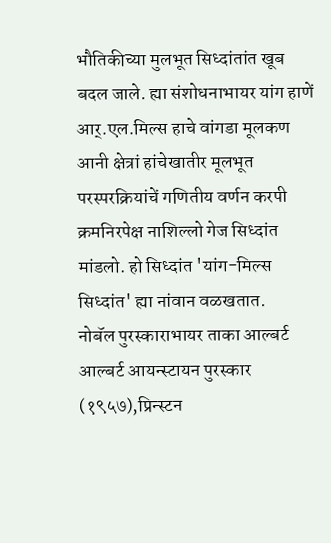भौतिकीच्या मुलभूत सिध्दांतांत खूब बदल जाले. ह्या संशोधनाभायर यांग हाणें आर्.एल.मिल्स हाचे वांगडा मूलकण आनी क्षेत्रां हांचेखातीर मूलभूत परस्परक्रियांचें गणितीय वर्णन करपी क्रमनिरपेक्ष नाशिल्लो गेज सिध्दांत मांडलो. हो सिध्दांत 'यांग-मिल्स सिध्दांत' ह्या नांवान वळखतात.
नोबॅल पुरस्काराभायर ताका आल्बर्ट आल्बर्ट आयन्स्टायन पुरस्कार (१९५७),प्रिन्स्टन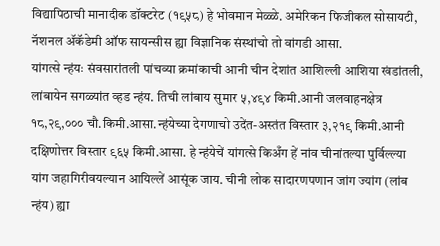विद्यापिठाची मानादीक डॉक्टरेट (१९५८) हे भोवमान मेळ्ळे. अमेरिकन फिजीकल सोसायटी, नॅशनल ॲकॅडेमी ऑफ सायन्सीस ह्या विज्ञानिक संस्थांचो तो वांगडी आसा.
यांगत्से न्हंयः संवसारांतली पांचव्या क्रमांकाची आनी चीन देशांत आशिल्ली आशिया खंडांतली, लांबायेन सगळ्यांत व्हड न्हंय. तिची लांबाय सुमार ५,४९४ किमी.आनी जलवाहनक्षेत्र १८,२९,००० चौ.किमी.आसा.न्हंयेच्या देगणाचो उदेंत-अस्तंत विस्तार ३,२१९ किमी.आनी दक्षिणोत्तर विस्तार ९६५ किमी.आसा. हे न्हंयेचें यांगत्से किअँग हें नांव चीनांतल्या पुर्विल्ल्या यांग जहागिरीवयल्यान आयिल्लें आसूंक जाय. चीनी लोक सादारणपणान जांग ज्यांग (लांब न्हंय) ह्या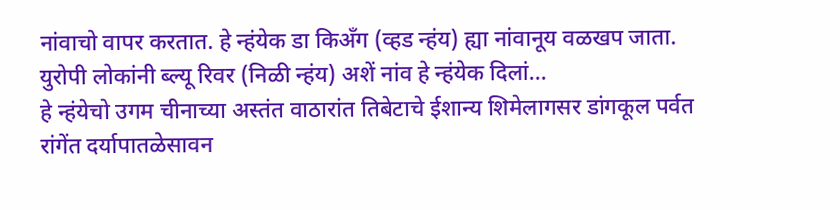नांवाचो वापर करतात. हे न्हंयेक डा किअँग (व्हड न्हंय) ह्या नांवानूय वळखप जाता. युरोपी लोकांनी ब्ल्यू रिवर (निळी न्हंय) अशें नांव हे न्हंयेक दिलां...
हे न्हंयेचो उगम चीनाच्या अस्तंत वाठारांत तिबेटाचे ईशान्य शिमेलागसर डांगकूल पर्वत रांगेंत दर्यापातळेसावन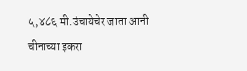५,४८६ मी.उंचायेचेर जाता आनी चीनाच्या इकरा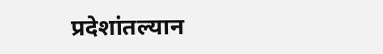प्रदेशांतल्यान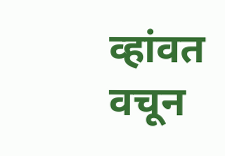व्हांवत वचून